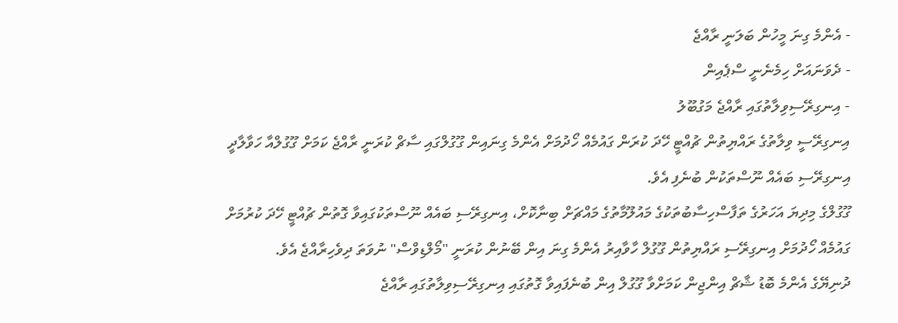- އެންމެ ގިނަ މީހުން ބަލަނީ ރާއްޖެ
- ދެވަނައަށް ހިމެނެނީ ސްޕެއިން
- އިނގިރޭސިވިލާތުގައި ރާއްޖެ މަގުބޫލު
އިނގިރޭސީ ވިލާތުގެ ރައްޔިތުން ޗުއްޓީ ހޭދަ ކުރަން ގައުމެއް ހޯދުމަށް އެންމެ ގިނައިން ގޫގުލްގައި ސާޗް ކުރަނީ ރާއްޖެ ކަމަށް ގޫގުލްއާ ހަވާލާދީ އިނގިރޭސި ބައެއް ނޫސްތަކުން ބުނެފި އެވެ.
ގޫގުލްގެ މިދިޔަ އަހަރުގެ ތަފާސްހިސާބުތަކުގެ މައުލޫމާތުގެ މައްޗަށް ބިނާކޮށް، އިނގިރޭސި ބައެއް ނޫސްތަކުގައިވާ ގޮތުން ޗުއްޓީ ހޭދަ ކުރުމަށް ގައުމެއް ހޯދުމަށް އިނގިރޭސި ރައްޔިތުން ގޫގުލް ހާވާއިރު އެންމެ ގިނަ އިން ބޭނުން ކުރަނީ "މޯލްޑިވްސް" ނުވަތަ ދިވެހިރާއްޖެ އެވެ.
ދުނިޔޭގެ އެންމެ ބޮޑު ޝާޗް އިންޖިން ކަމަށްވާ ގޫގުލް އިން ބުނެފައިވާ ގޮތުގައި އިނގިރޭސިވިލާތުގައި ރާއްޖެ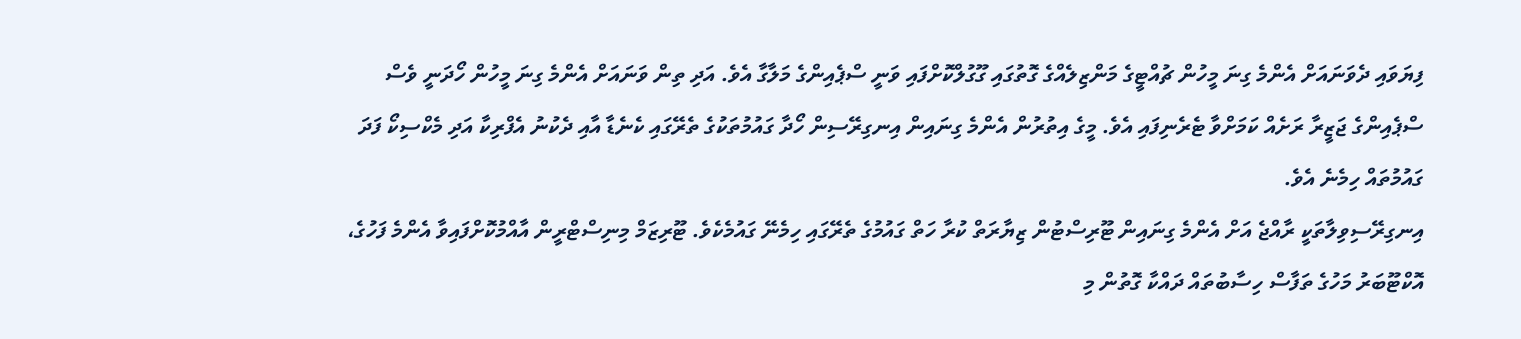ފިޔަވައި ދެވަނައަށް އެންމެ ގިނަ މީހުން ޗުއްޓީގެ މަންޒިލެއްގެ ގޮތުގައި ގޫގުލްކޮށްފައި ވަނީ ސްޕެއިންގެ މަލާގާ އެވެ. އަދި ތިން ވަނައަށް އެންމެ ގިނަ މީހުން ހޯދަނީ ވެސް ސްޕެއިންގެ ޖަޒީރާ ރަށެއް ކަމަށްވާ ޓެރެނިފައި އެވެ. މީގެ އިތުރުން އެންމެ ގިނައިން އިނގިރޭސިން ހޯދާ ގައުމުތަކުގެ ތެރޭގައި ކެނެޑާ އާއި ދެކުނު އެފްރިކާ އަދި މެކްސިކޯ ފަދަ ގައުމުތައް ހިމެނެ އެވެ.
އިނގިރޭސިވިލާތަކީ ރާއްޖެ އަށް އެންމެ ގިނައިން ޓޫރިސްޓުން ޒިޔާރަތް ކުރާ ހަތް ގައުމުގެ ތެރޭގައި ހިމެނޭ ގައުމެކެވެ. ޓޫރިޒަމް މިނިސްޓްރީން އާއްމުކޮށްފައިވާ އެންމެ ފަހުގެ، އޮކްޓޫބަރު މަހުގެ ތަފާސް ހިސާބުތައް ދައްކާ ގޮތުން މި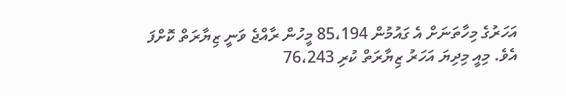އަހަރުގެ މިހާތަނަށް އެ ގައުމުން 85،194 މީހުން ރާއްޖެ ވަނީ ޒިޔާރަތް ކޮށްފަ އެވެ. މިއީ މިދިޔަ އަހަރު ޒިޔާރަތް ކުރި 76،243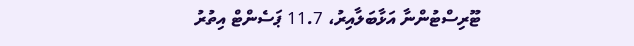ޓޫރިސްޓުންނާ އަޅާބަލާއިރު، 11.7 ޕަސެންޓް އިތުރު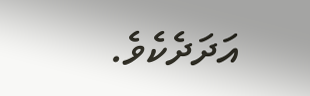އަދަދެކެވެ.